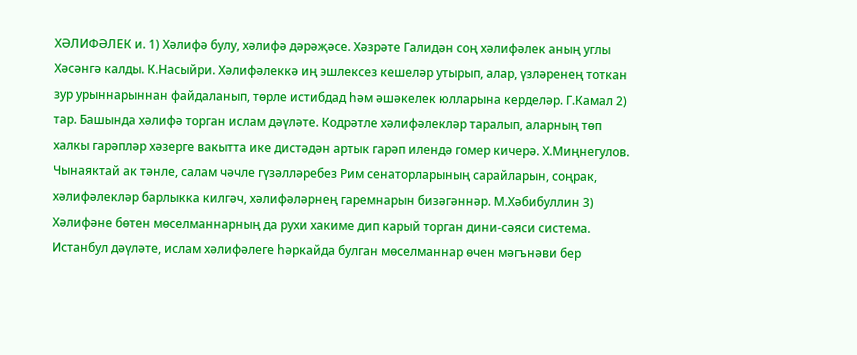ХӘЛИФӘЛЕК и. 1) Хәлифә булу, хәлифә дәрәҗәсе. Хәзрәте Галидән соң хәлифәлек аның углы Хәсәнгә калды. К.Насыйри. Хәлифәлеккә иң эшлексез кешеләр утырып, алар, үзләренең тоткан зур урыннарыннан файдаланып, төрле истибдад һәм әшәкелек юлларына керделәр. Г.Камал 2) тар. Башында хәлифә торган ислам дәүләте. Кодрәтле хәлифәлекләр таралып, аларның төп халкы гарәпләр хәзерге вакытта ике дистәдән артык гарәп илендә гомер кичерә. Х.Миңнегулов. Чынаяктай ак тәнле, салам чәчле гүзәлләребез Рим сенаторларының сарайларын, соңрак, хәлифәлекләр барлыкка килгәч, хәлифәләрнең гаремнарын бизәгәннәр. М.Хәбибуллин 3) Хәлифәне бөтен мөселманнарның да рухи хакиме дип карый торган дини-сәяси система. Истанбул дәүләте, ислам хәлифәлеге һәркайда булган мөселманнар өчен мәгънәви бер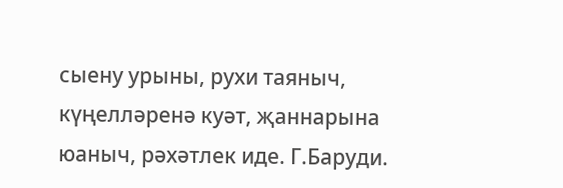сыену урыны, рухи таяныч, күңелләренә куәт, җаннарына юаныч, рәхәтлек иде. Г.Баруди.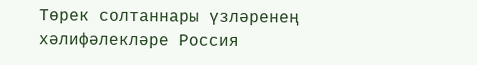Төрек солтаннары үзләренең хәлифәлекләре Россия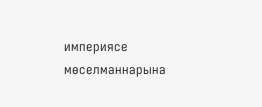империясе мөселманнарына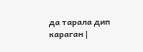да тарала дип караган |